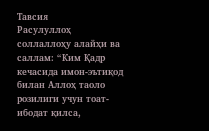Тавсия
Расулуллоҳ соллаллоҳу алайҳи ва саллам: “Ким Қадр кечасида имон-эътиқод билан Аллоҳ таоло розилиги учун тоат-ибодат қилса,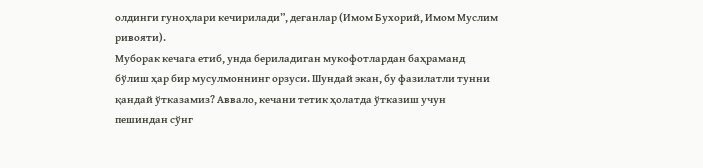олдинги гуноҳлари кечирилади”, деганлар (Имом Бухорий, Имом Муслим ривояти).
Муборак кечага етиб, унда бериладиган мукофотлардан баҳраманд бўлиш ҳар бир мусулмоннинг орзуси. Шундай экан, бу фазилатли тунни қандай ўтказамиз? Аввало, кечани тетик ҳолатда ўтказиш учун пешиндан сўнг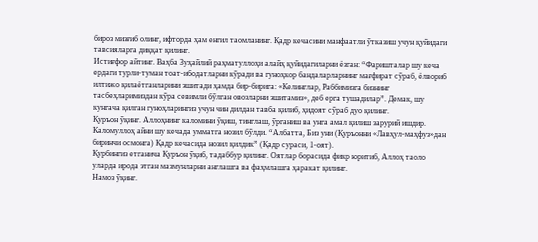бироз мизғиб олинг, ифторда ҳам енгил таомланинг. Қадр кечасини манфаатли ўтказиш учун қуйидаги тавсияларга диққат қилинг.
Истиғфор айтинг. Ваҳба Зуҳайлий раҳматуллоҳи алайҳ қуйидагиларни ёзган: “Фаришталар шу кеча ердаги турли-туман тоат-ибодатларни кўради ва гуноҳкор бандаларларнинг мағфират сўраб, ёлвориб илтижо қилаётганларини эшитади ҳамда бир-бирига: «Келинглар, Раббимизга бизнинг тасбеҳларимиздан кўра севимли бўлган овозларни эшитамиз», деб ерга тушадилар”. Демак, шу кунгача қилган гуноҳларингиз учун чин дилдан тавба қилиб, ҳидоят сўраб дуо қилинг.
Қуръон ўқинг. Аллоҳнинг каломини ўқиш, тинглаш, ўрганиш ва унга амал қилиш зарурий ишдир. Каломуллоҳ айни шу кечада умматга нозил бўлди. “Албатта, Биз уни (Қуръонни «Лавҳул-маҳфуз»дан биринчи осмонга) Қадр кечасида нозил қилдик” (Қадр сураси, 1-оят).
Қурбингиз етганича Қуръон ўқиб, тадаббур қилинг. Оятлар борасида фикр юритиб, Аллоҳ таоло уларда ирода этган мазмунларни англашга ва фаҳмлашга ҳаракат қилинг.
Намоз ўқинг.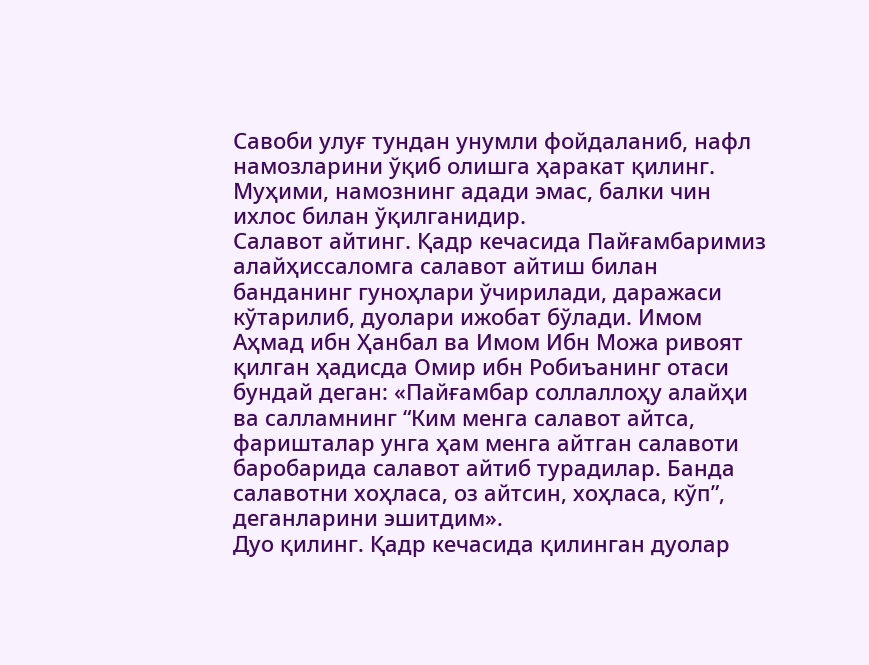Савоби улуғ тундан унумли фойдаланиб, нафл намозларини ўқиб олишга ҳаракат қилинг. Муҳими, намознинг адади эмас, балки чин ихлос билан ўқилганидир.
Салавот айтинг. Қадр кечасида Пайғамбаримиз алайҳиссаломга салавот айтиш билан банданинг гуноҳлари ўчирилади, даражаси кўтарилиб, дуолари ижобат бўлади. Имом Аҳмад ибн Ҳанбал ва Имом Ибн Можа ривоят қилган ҳадисда Омир ибн Робиъанинг отаси бундай деган: «Пайғамбар соллаллоҳу алайҳи ва салламнинг “Ким менга салавот айтса, фаришталар унга ҳам менга айтган салавоти баробарида салавот айтиб турадилар. Банда салавотни хоҳласа, оз айтсин, хоҳласа, кўп”, деганларини эшитдим».
Дуо қилинг. Қадр кечасида қилинган дуолар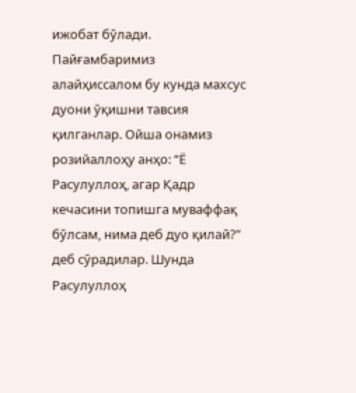ижобат бўлади. Пайғамбаримиз алайҳиссалом бу кунда махсус дуони ўқишни тавсия қилганлар. Ойша онамиз розийаллоҳу анҳо: “Ё Расулуллоҳ, агар Қадр кечасини топишга муваффақ бўлсам, нима деб дуо қилай?” деб сўрадилар. Шунда Расулуллоҳ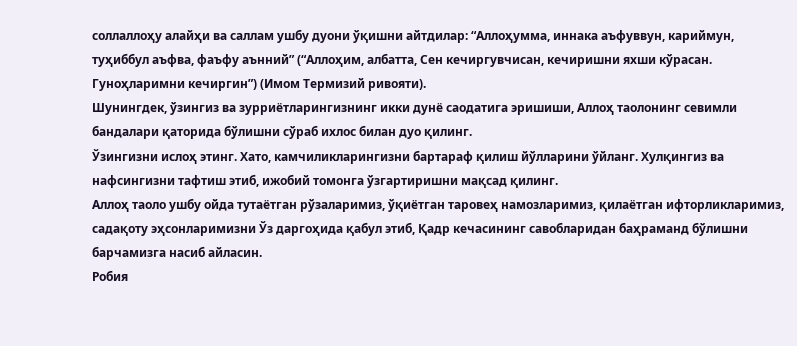соллаллоҳу алайҳи ва саллам ушбу дуони ўқишни айтдилар: “Аллоҳумма, иннака аъфуввун, кариймун, туҳиббул аъфва, фаъфу аънний” (“Аллоҳим, албатта, Сен кечиргувчисан, кечиришни яхши кўрасан. Гуноҳларимни кечиргин”) (Имом Термизий ривояти).
Шунингдек, ўзингиз ва зурриётларингизнинг икки дунё саодатига эришиши, Аллоҳ таолонинг севимли бандалари қаторида бўлишни сўраб ихлос билан дуо қилинг.
Ўзингизни ислоҳ этинг. Хато, камчиликларингизни бартараф қилиш йўлларини ўйланг. Хулқингиз ва нафсингизни тафтиш этиб, ижобий томонга ўзгартиришни мақсад қилинг.
Аллоҳ таоло ушбу ойда тутаётган рўзаларимиз, ўқиётган таровеҳ намозларимиз, қилаётган ифторликларимиз, садақоту эҳсонларимизни Ўз даргоҳида қабул этиб, Қадр кечасининг савобларидан баҳраманд бўлишни барчамизга насиб айласин.
Робия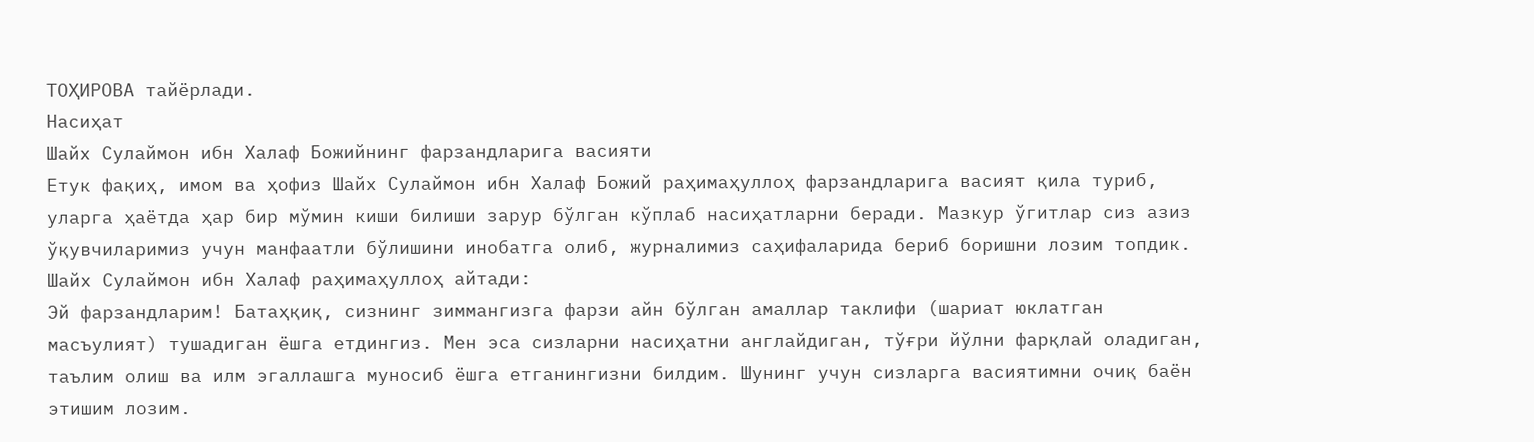ТОҲИРОВА тайёрлади.
Насиҳат
Шайх Сулаймон ибн Халаф Божийнинг фарзандларига васияти
Етук фақиҳ, имом ва ҳофиз Шайх Сулаймон ибн Халаф Божий раҳимаҳуллоҳ фарзандларига васият қила туриб, уларга ҳаётда ҳар бир мўмин киши билиши зарур бўлган кўплаб насиҳатларни беради. Мазкур ўгитлар сиз азиз ўқувчиларимиз учун манфаатли бўлишини инобатга олиб, журналимиз саҳифаларида бериб боришни лозим топдик.
Шайх Сулаймон ибн Халаф раҳимаҳуллоҳ айтади:
Эй фарзандларим! Батаҳқиқ, сизнинг зиммангизга фарзи айн бўлган амаллар таклифи (шариат юклатган масъулият) тушадиган ёшга етдингиз. Мен эса сизларни насиҳатни англайдиган, тўғри йўлни фарқлай оладиган, таълим олиш ва илм эгаллашга муносиб ёшга етганингизни билдим. Шунинг учун сизларга васиятимни очиқ баён этишим лозим.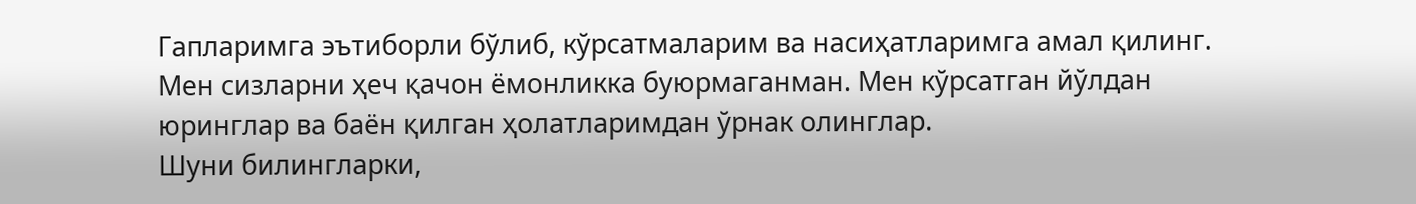Гапларимга эътиборли бўлиб, кўрсатмаларим ва насиҳатларимга амал қилинг. Мен сизларни ҳеч қачон ёмонликка буюрмаганман. Мен кўрсатган йўлдан юринглар ва баён қилган ҳолатларимдан ўрнак олинглар.
Шуни билингларки,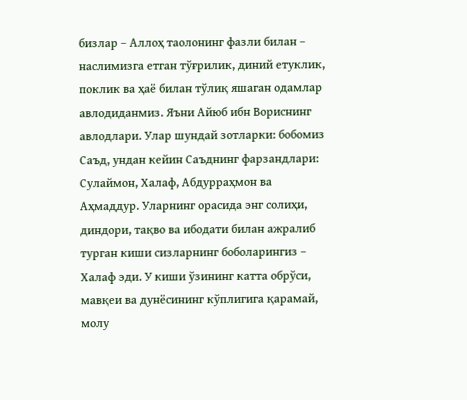бизлар – Аллоҳ таолонинг фазли билан – наслимизга етган тўғрилик, диний етуклик, поклик ва ҳаё билан тўлиқ яшаган одамлар авлодиданмиз. Яъни Айюб ибн Вориснинг авлодлари. Улар шундай зотларки: бобомиз Саъд, ундан кейин Саъднинг фарзандлари: Сулаймон, Халаф, Абдурраҳмон ва Аҳмаддур. Уларнинг орасида энг солиҳи, диндори, тақво ва ибодати билан ажралиб турган киши сизларнинг боболарингиз – Халаф эди. У киши ўзининг катта обрўси, мавқеи ва дунёсининг кўплигига қарамай, молу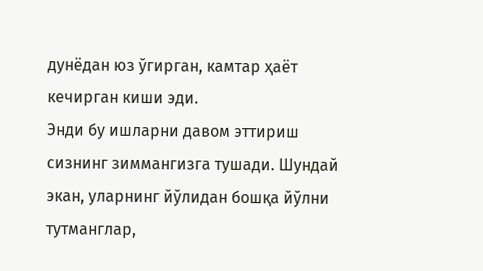дунёдан юз ўгирган, камтар ҳаёт кечирган киши эди.
Энди бу ишларни давом эттириш сизнинг зиммангизга тушади. Шундай экан, уларнинг йўлидан бошқа йўлни тутманглар,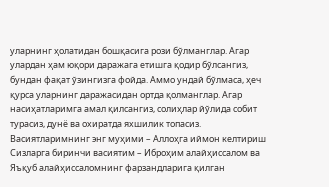уларнинг ҳолатидан бошқасига рози бўлманглар. Агар улардан ҳам юқори даражага етишга қодир бўлсангиз, бундан фақат ўзингизга фойда. Аммо ундай бўлмаса, ҳеч қурса уларнинг даражасидан ортда қолманглар. Агар насиҳатларимга амал қилсангиз, солиҳлар йўлида собит турасиз, дунё ва охиратда яхшилик топасиз.
Васиятларимнинг энг муҳими – Аллоҳга иймон келтириш
Сизларга биринчи васиятим – Иброҳим алайҳиссалом ва Яъқуб алайҳиссаломнинг фарзандларига қилган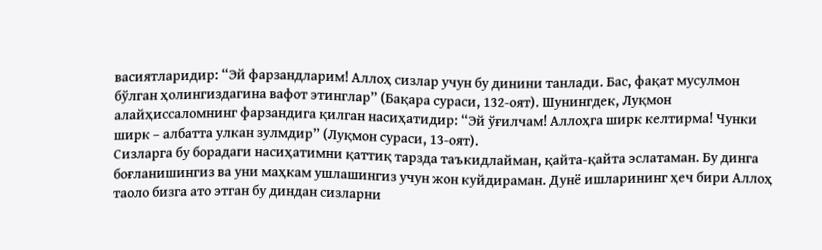васиятларидир: “Эй фарзандларим! Аллоҳ сизлар учун бу динини танлади. Бас, фақат мусулмон бўлган ҳолингиздагина вафот этинглар” (Бақара сураси, 132-оят). Шунингдек, Луқмон алайҳиссаломнинг фарзандига қилган насиҳатидир: “Эй ўғилчам! Аллоҳга ширк келтирма! Чунки ширк – албатта улкан зулмдир” (Луқмон сураси, 13-оят).
Сизларга бу борадаги насиҳатимни қаттиқ тарзда таъкидлайман, қайта-қайта эслатаман. Бу динга боғланишингиз ва уни маҳкам ушлашингиз учун жон куйдираман. Дунё ишларининг ҳеч бири Аллоҳ таоло бизга ато этган бу диндан сизларни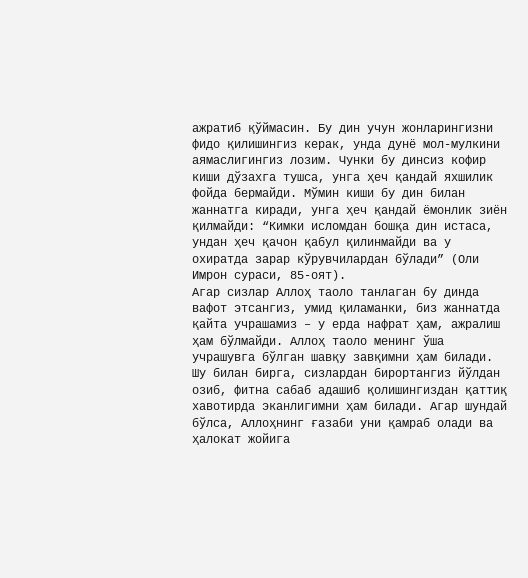ажратиб қўймасин. Бу дин учун жонларингизни фидо қилишингиз керак, унда дунё мол-мулкини аямаслигингиз лозим. Чунки бу динсиз кофир киши дўзахга тушса, унга ҳеч қандай яхшилик фойда бермайди. Мўмин киши бу дин билан жаннатга киради, унга ҳеч қандай ёмонлик зиён қилмайди: “Кимки исломдан бошқа дин истаса, ундан ҳеч қачон қабул қилинмайди ва у охиратда зарар кўрувчилардан бўлади” (Оли Имрон сураси, 85-оят).
Агар сизлар Аллоҳ таоло танлаган бу динда вафот этсангиз, умид қиламанки, биз жаннатда қайта учрашамиз – у ерда нафрат ҳам, ажралиш ҳам бўлмайди. Аллоҳ таоло менинг ўша учрашувга бўлган шавқу завқимни ҳам билади. Шу билан бирга, сизлардан бирортангиз йўлдан озиб, фитна сабаб адашиб қолишингиздан қаттиқ хавотирда эканлигимни ҳам билади. Агар шундай бўлса, Аллоҳнинг ғазаби уни қамраб олади ва ҳалокат жойига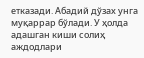етказади. Абадий дўзах унга муқаррар бўлади. У ҳолда адашган киши солиҳ аждодлари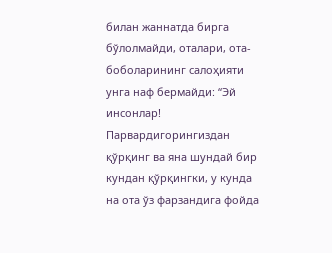билан жаннатда бирга бўлолмайди, оталари, ота-боболарининг салоҳияти унга наф бермайди: “Эй инсонлар! Парвардигорингиздан қўрқинг ва яна шундай бир кундан қўрқингки, у кунда на ота ўз фарзандига фойда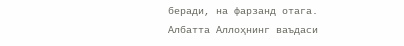беради, на фарзанд отага. Албатта Аллоҳнинг ваъдаси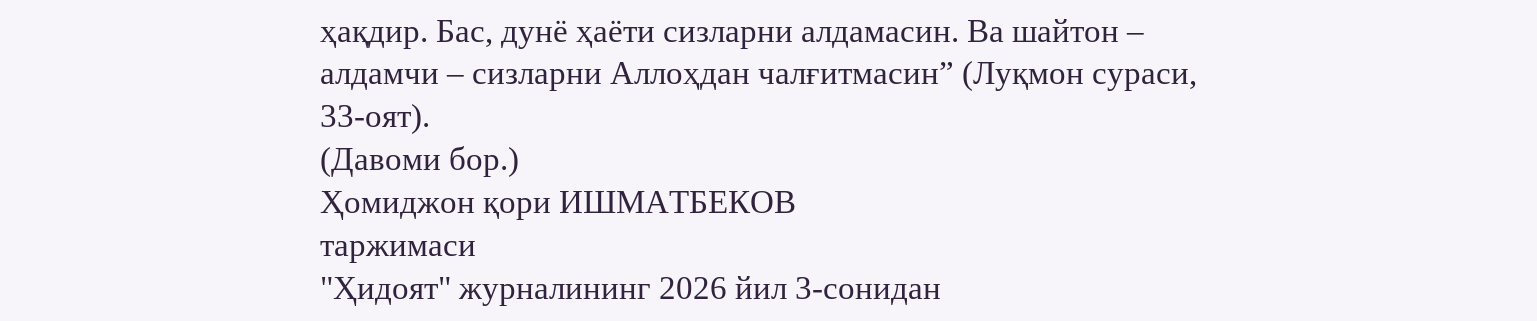ҳақдир. Бас, дунё ҳаёти сизларни алдамасин. Ва шайтон – алдамчи – сизларни Аллоҳдан чалғитмасин” (Луқмон сураси, 33-оят).
(Давоми бор.)
Ҳомиджон қори ИШМАТБЕКОВ
таржимаси
"Ҳидоят" журналининг 2026 йил 3-сонидан